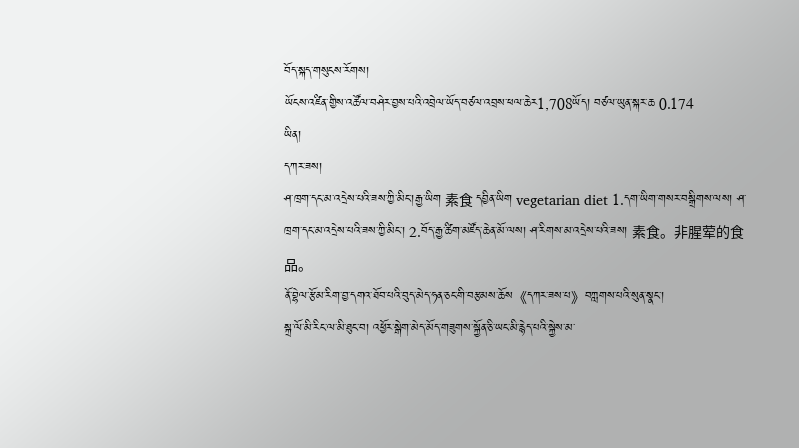བོད་སྐད་གསུངས་རོགས།
ཡོངས་འཛིན་གྱིས་འཚོལ་བཤེར་བྱས་པའི་འབྲེལ་ཡོད་བཙལ་འབྲས་ཕལ་ཆེར1,708ཡོད། བཙལ་ཡུན་སྐར་ཆ 0.174
ཡིན།
དཀར་ཟས།
ཤ་ཁྲག་དང་མ་འདྲེས་པའི་ཟས་ཀྱི་མིང་།རྒྱ་ཡིག 素食 དབྱིན་ཡིག vegetarian diet 1.དག་ཡིག་གསར་བསྒྲིགས་ལས། ཤ་ཁྲག་དང་མ་འདྲེས་པའི་ཟས་ཀྱི་མིང་། 2.བོད་རྒྱ་ཚིག་མཛོད་ཆེན་མོ་ལས། ཤ་རིགས་མ་འདྲེས་པའི་ཟས། 素食。非腥荤的食品。
ནོ་བྷེལ་རྩོམ་རིག་བྱ་དགའ་ཐོབ་པའི་བུད་མེད་ཧན་ཅང་གི་བརྩམས་ཆོས《དཀར་ཟས་པ》བཀླགས་པའི་སུན་སྣང་།
སྐྲ་ལོ་མི་རིང་ལ་མི་ཐུང་བ། འཕྱོར་སྒེག་མེད་མོད་གཟུགས་སྐྱོན་ཅི་ཡང་མི་རྙེད་པའི་སྐྱེས་མ་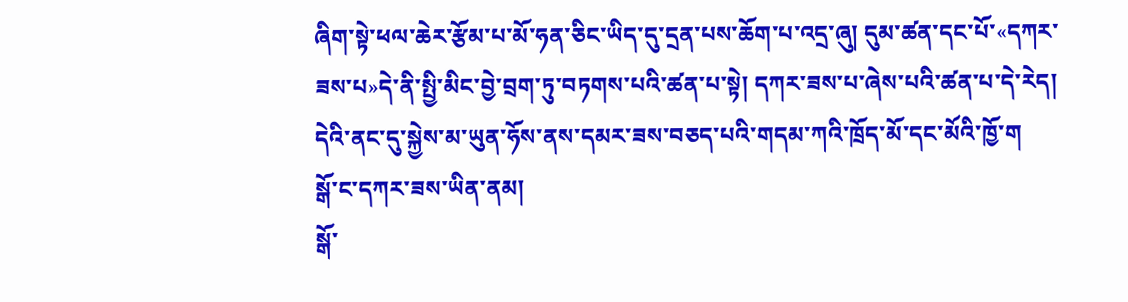ཞིག་སྟེ་ཕལ་ཆེར་རྩོམ་པ་མོ་ཧན་ཅིང་ཡིད་དུ་དྲན་པས་ཆོག་པ་འདྲ་ཞུ། དུམ་ཚན་དང་པོ་«དཀར་ཟས་པ»དེ་ནི་སྤྱི་མིང་བྱེ་བྲག་ཏུ་བཏགས་པའི་ཚན་པ་སྟེ། དཀར་ཟས་པ་ཞེས་པའི་ཚན་པ་དེ་རེད། དེའི་ནང་དུ་སྐྱེས་མ་ཡུན་ཧོས་ནས་དམར་ཟས་བཅད་པའི་གདམ་ཀའི་ཁྲོད་མོ་དང་མོའི་ཁྱོ་ག
སྒོ་ང་དཀར་ཟས་ཡིན་ནམ།
སྒོ་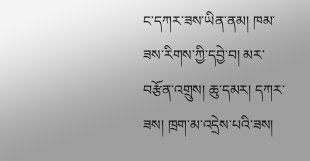ང་དཀར་ཟས་ཡིན་ནམ། ཁམ་ཟས་རིགས་ཀྱི་དབྱེ་བ། མར་བརྩོན་འགྲུས། ཆུ་དམར། དཀར་ཟས། ཁྲག་མ་འདྲེས་པའི་ཟས།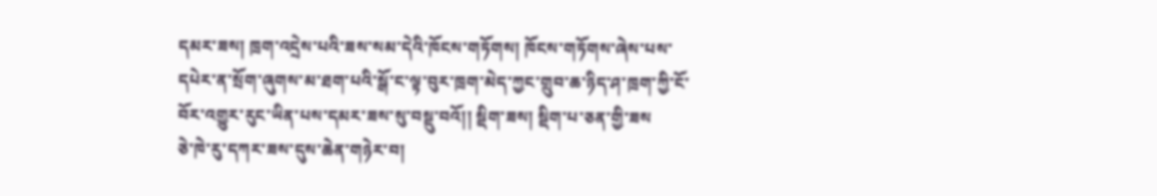དམར་ཟས། ཁྲག་འདྲེས་པའི་ཟས་སམ་དེའི་ཁོངས་གཏོགས། ཁོངས་གཏོགས་ཞེས་པས་དཔེར་ན་སྲོག་ཞུགས་མ་ཐག་པའི་སྒོ་ང་ལྟ་བུར་ཁྲག་མེད་ཀྱང་གྲུབ་ཆ་ཉིད་ཤ་ཁྲག་ཀྱི་ངོ་བོར་འགྱུར་རུང་ཡིན་པས་དམར་ཟས་སུ་བསྡུ་བའོ།། སྡིག་ཟས། སྡིག་པ་ཅན་གྱི་ཟས
ཅེ་ཁེ་རུ་དཀར་ཟས་དུས་ཆེན་གཉེར་བ།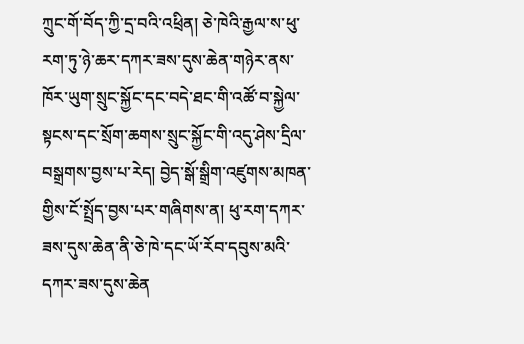ཀྲུང་གོ་བོད་ཀྱི་དྲ་བའི་འཕྲིན། ཅེ་ཁེའི་རྒྱལ་ས་ཕུ་རག་ཏུ་ཉེ་ཆར་དཀར་ཟས་དུས་ཆེན་གཉེར་ནས་ཁོར་ཡུག་སྲུང་སྐྱོང་དང་བདེ་ཐང་གི་འཚོ་བ་སྐྱེལ་སྟངས་དང་སྲོག་ཆགས་སྲུང་སྐྱོང་གི་འདུ་ཤེས་དྲིལ་བསྒྲགས་བྱས་པ་རེད། བྱེད་སྒོ་སྒྲིག་འཛུགས་མཁན་གྱིས་ངོ་སྤྲོད་བྱས་པར་གཞིགས་ན། ཕུ་རག་དཀར་ཟས་དུས་ཆེན་ནི་ཅེ་ཁེ་དང་ཡོ་རོབ་དབུས་མའི་དཀར་ཟས་དུས་ཆེན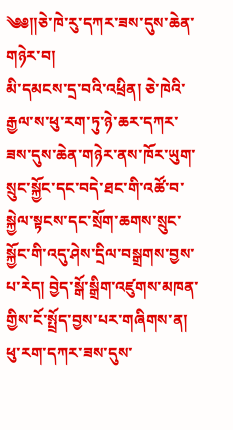༄༅།།ཅེ་ཁེ་རུ་དཀར་ཟས་དུས་ཆེན་གཉེར་བ།
མི་དམངས་དྲ་བའི་འཕྲིན། ཅེ་ཁེའི་རྒྱལ་ས་ཕུ་རག་ཏུ་ཉེ་ཆར་དཀར་ཟས་དུས་ཆེན་གཉེར་ནས་ཁོར་ཡུག་སྲུང་སྐྱོང་དང་བདེ་ཐང་གི་འཚོ་བ་སྐྱེལ་སྟངས་དང་སྲོག་ཆགས་སྲུང་སྐྱོང་གི་འདུ་ཤེས་དྲིལ་བསྒྲགས་བྱས་པ་རེད། བྱེད་སྒོ་སྒྲིག་འཛུགས་མཁན་གྱིས་ངོ་སྤྲོད་བྱས་པར་གཞིགས་ན། ཕུ་རག་དཀར་ཟས་དུས་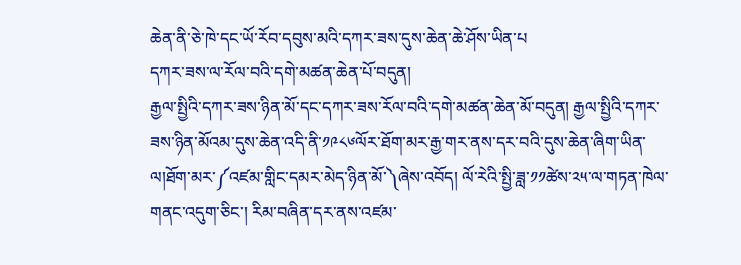ཆེན་ནི་ཅེ་ཁེ་དང་ཡོ་རོབ་དབུས་མའི་དཀར་ཟས་དུས་ཆེན་ཆེ་ཤོས་ཡིན་པ
དཀར་ཟས་ལ་རོལ་བའི་དགེ་མཚན་ཆེན་པོ་བདུན།
རྒྱལ་སྤྱིའི་དཀར་ཟས་ཉིན་མོ་དང་དཀར་ཟས་རོལ་བའི་དགེ་མཚན་ཆེན་མོ་བདུན། རྒྱལ་སྤྱིའི་དཀར་ཟས་ཉིན་མོའམ་དུས་ཆེན་འདི་ནི་༡༩༨༦ལོར་ཐོག་མར་རྒྱ་གར་ནས་དར་བའི་དུས་ཆེན་ཞིག་ཡིན་ལ།ཐོག་མར་༼འཛམ་གླིང་དམར་མེད་ཉིན་མོ་༽ཞེས་འབོད། ལོ་རེའི་སྤྱི་ཟླ་༡༡ཚེས་༢༥་ལ་གཏན་ཁེལ་གནང་འདུག་ཅིང་། རིམ་བཞིན་དར་ནས་འཛམ་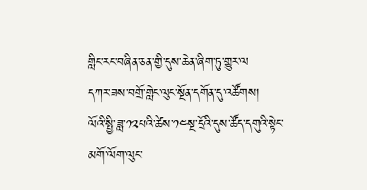གླིང་རང་བཞིན་ཅན་གྱི་དུས་ཆེན་ཞིག་ཏུ་གྱུར་ལ
དཀར་ཟས་བགྲོ་གླེང་ལུང་སྔོན་དགོན་དུ་འཚོགས།
ལོའི་སྤྱི་ཟླ་༡༢པའི་ཚེས་༡༤སྔ་དྲོའི་དུས་ཚོད་དགུའི་སྟེང་མགོ་ལོག་ལུང་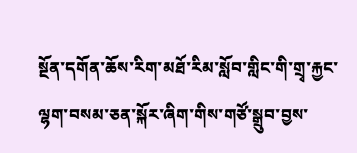སྔོན་དགོན་ཆོས་རིག་མཐོ་རིམ་སློབ་གླིང་གི་གྲྭ་རྐྱང་ལྷག་བསམ་ཅན་སྐོར་ཞིག་གིས་གཙོ་སྒྲུབ་བྱས་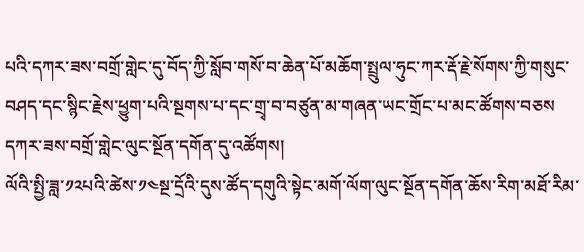པའི་དཀར་ཟས་བགྲོ་གླེང་དུ་བོད་ཀྱི་སློབ་གསོ་བ་ཆེན་པོ་མཆོག་སྤྲུལ་ཧུང་ཀར་རྡོ་རྗེ་སོགས་ཀྱི་གསུང་བཤད་དང་སྙིང་རྗེས་ཕྱུག་པའི་སྔགས་པ་དང་གྲྭ་བ་བཙུན་མ་གཞན་ཡང་གྲོང་པ་མང་ཚོགས་བཅས
དཀར་ཟས་བགྲོ་གླེང་ལུང་སྔོན་དགོན་དུ་འཚོགས།
ལོའི་སྤྱི་ཟླ་༡༢པའི་ཚེས་༡༤སྔ་དྲོའི་དུས་ཚོད་དགུའི་སྟེང་མགོ་ལོག་ལུང་སྔོན་དགོན་ཆོས་རིག་མཐོ་རིམ་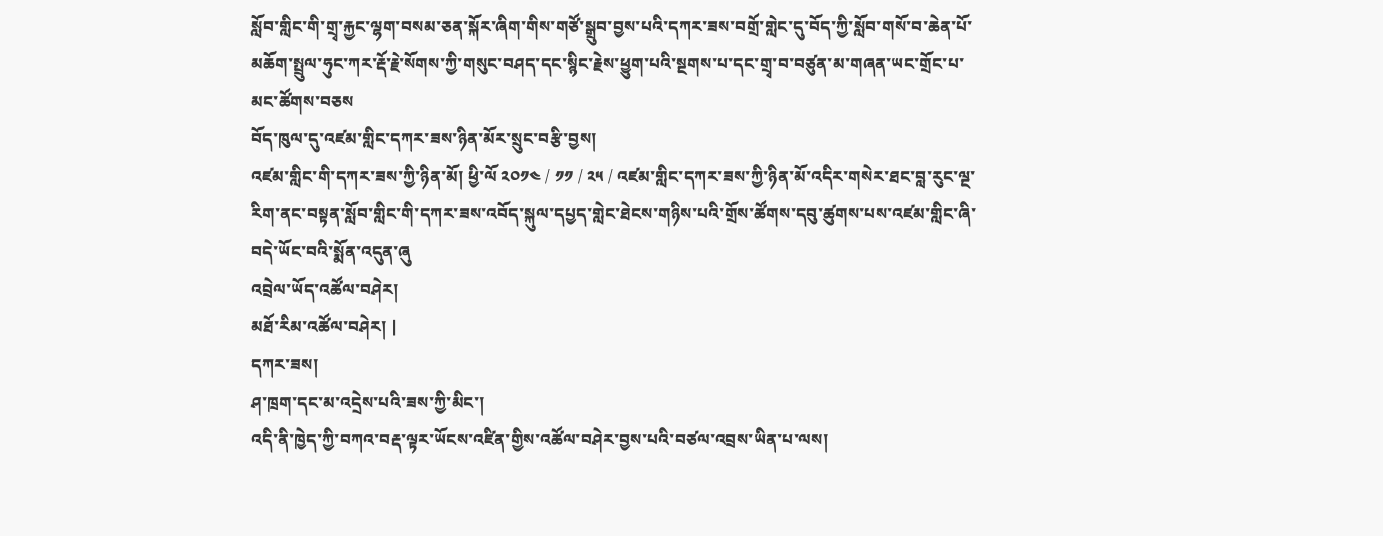སློབ་གླིང་གི་གྲྭ་རྐྱང་ལྷག་བསམ་ཅན་སྐོར་ཞིག་གིས་གཙོ་སྒྲུབ་བྱས་པའི་དཀར་ཟས་བགྲོ་གླེང་དུ་བོད་ཀྱི་སློབ་གསོ་བ་ཆེན་པོ་མཆོག་སྤྲུལ་ཧུང་ཀར་རྡོ་རྗེ་སོགས་ཀྱི་གསུང་བཤད་དང་སྙིང་རྗེས་ཕྱུག་པའི་སྔགས་པ་དང་གྲྭ་བ་བཙུན་མ་གཞན་ཡང་གྲོང་པ་མང་ཚོགས་བཅས
བོད་ཁུལ་དུ་འཛམ་གླིང་དཀར་ཟས་ཉིན་མོར་སྲུང་བརྩི་བྱས།
འཛམ་གླིང་གི་དཀར་ཟས་ཀྱི་ཉིན་མོ། ཕྱི་ལོ ༢༠༡༤ / ༡༡ / ༢༥ / འཛམ་གླིང་དཀར་ཟས་ཀྱི་ཉིན་མོ་འདིར་གསེར་ཐང་བླ་རུང་ལྔ་རིག་ནང་བསྟན་སློབ་གླིང་གི་དཀར་ཟས་འབོད་སྐུལ་དཔྱད་གླེང་ཐེངས་གཉིས་པའི་གྲོས་ཚོགས་དབུ་ཚུགས་པས་འཛམ་གླིང་ཞི་བདེ་ཡོང་བའི་སྨོན་འདུན་ཞུ
འབྲེལ་ཡོད་འཚོལ་བཤེར།
མཐོ་རིམ་འཚོལ་བཤེར། |
དཀར་ཟས།
ཤ་ཁྲག་དང་མ་འདྲེས་པའི་ཟས་ཀྱི་མིང་།
འདི་ནི་ཁྱེད་ཀྱི་བཀའ་བརྡ་ལྟར་ཡོངས་འཛིན་གྱིས་འཚོལ་བཤེར་བྱས་པའི་བཙལ་འབྲས་ཡིན་པ་ལས།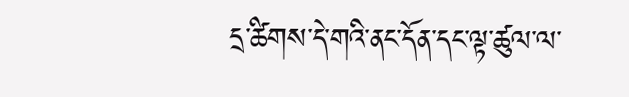དྲ་ཚིགས་དེ་གའི་ནང་དོན་དང་ལྟ་ཚུལ་ལ་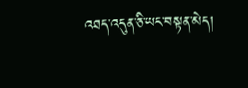འཐད་འདུན་ཅི་ཡང་བསྟན་མེད།